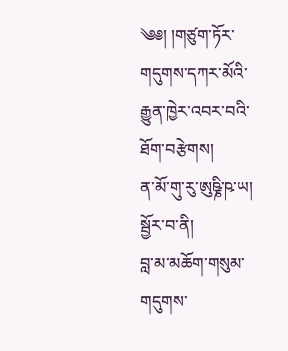༄༅། །གཙུག་ཏོར་གདུགས་དཀར་མོའི་རྒྱུན་ཁྱེར་འབར་བའི་ཐོག་བརྩེགས།
ན་མོ་གུ་རུ་ཨུཥྞི་ཥ་ཡ།
སྦྱོར་བ་ནི།
བླ་མ་མཆོག་གསུམ་གདུགས་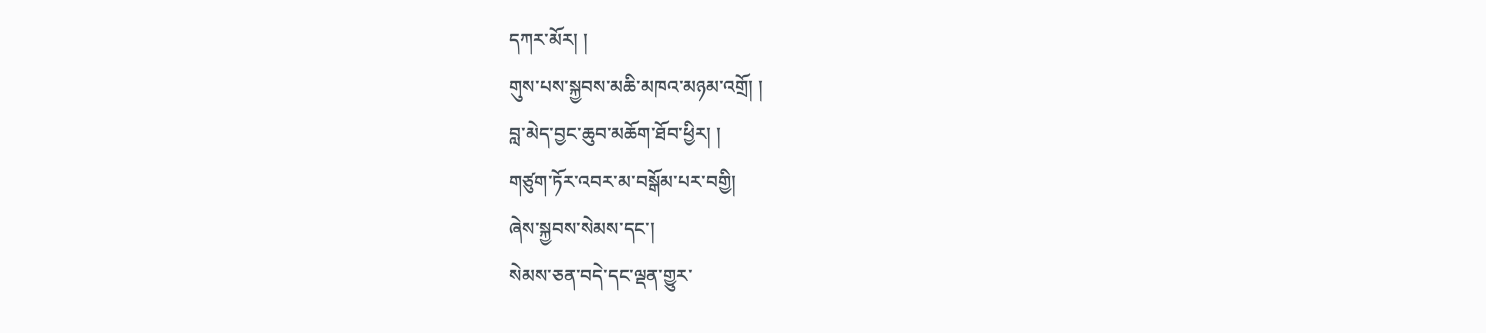དཀར་མོར། །
གུས་པས་སྐྱབས་མཆི་མཁའ་མཉམ་འགྲོ། །
བླ་མེད་བྱང་ཆུབ་མཆོག་ཐོབ་ཕྱིར། །
གཙུག་ཏོར་འབར་མ་བསྒོམ་པར་བགྱི།
ཞེས་སྐྱབས་སེམས་དང་།
སེམས་ཅན་བདེ་དང་ལྡན་གྱུར་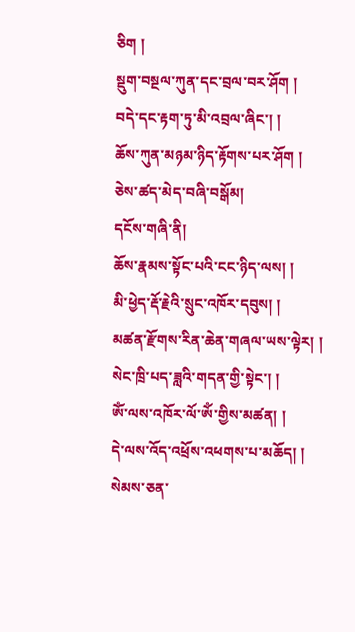ཅིག །
སྡུག་བསྔལ་ཀུན་དང་བྲལ་བར་ཤོག །
བདེ་དང་རྟག་ཏུ་མི་འབྲལ་ཞིང་། །
ཆོས་ཀུན་མཉམ་ཉིད་རྟོགས་པར་ཤོག །
ཅེས་ཚད་མེད་བཞི་བསྒོམ།
དངོས་གཞི་ནི།
ཆོས་རྣམས་སྟོང་པའི་ངང་ཉིད་ལས། །
མི་ཕྱེད་རྡོ་རྗེའི་སྲུང་འཁོར་དབུས། །
མཚན་རྫོགས་རིན་ཆེན་གཞལ་ཡས་ལྟེར། །
སེང་ཁྲི་པད་ཟླའི་གདན་གྱི་སྟེང་། །
ཨོཾ་ལས་འཁོར་ལོ་ཨོཾ་གྱིས་མཚན། །
དེ་ལས་འོད་འཕྲོས་འཕགས་པ་མཆོད། །
སེམས་ཅན་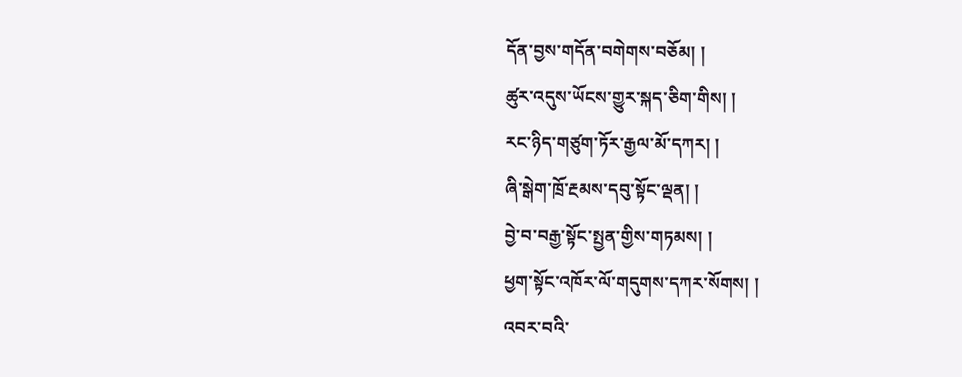དོན་བྱས་གདོན་བགེགས་བཅོམ། །
ཚུར་འདུས་ཡོངས་གྱུར་སྐད་ཅིག་གིས། །
རང་ཉིད་གཙུག་ཏོར་རྒྱལ་མོ་དཀར། །
ཞི་སྒེག་ཁྲོ་རྔམས་དབུ་སྟོང་ལྡན། །
བྱེ་བ་བརྒྱ་སྟོང་སྤྱན་གྱིས་གཏམས། །
ཕྱག་སྟོང་འཁོར་ལོ་གདུགས་དཀར་སོགས། །
འབར་བའི་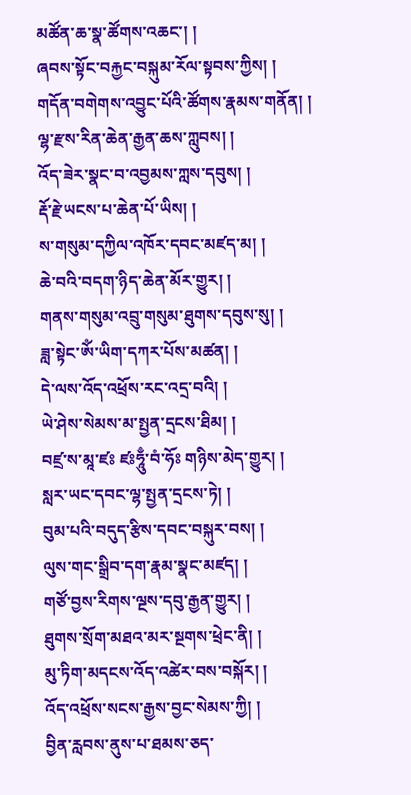མཚོན་ཆ་སྣ་ཚོགས་འཆང་། །
ཞབས་སྟོང་བརྐྱང་བསྐུམ་རོལ་སྟབས་ཀྱིས། །
གདོན་བགེགས་འབྱུང་པོའི་ཚོགས་རྣམས་གནོན། །
ལྷ་རྫས་རིན་ཆེན་རྒྱན་ཆས་ཀླུབས། །
འོད་ཟེར་སྣང་བ་འབྱམས་ཀླས་དབུས། །
རྡོ་རྗེ་ཡངས་པ་ཆེན་པོ་ཡིས། །
ས་གསུམ་དཀྱིལ་འཁོར་དབང་མཛད་མ། །
ཆེ་བའི་བདག་ཉིད་ཆེན་མོར་གྱུར། །
གནས་གསུམ་འབྲུ་གསུམ་ཐུགས་དབུས་སུ། །
ཟླ་སྟེང་ཨོཾ་ཡིག་དཀར་པོས་མཚན། །
དེ་ལས་འོད་འཕྲོས་རང་འདྲ་བའི། །
ཡེ་ཤེས་སེམས་མ་སྤྱན་དྲངས་ཐིམ། །
བཛྲ་ས་མཱ་ཛཿ ཛཿཧཱུྃ་བཾ་ཧོཿ གཉིས་མེད་གྱུར། །
སླར་ཡང་དབང་ལྷ་སྤྱན་དྲངས་ཏེ། །
བུམ་པའི་བདུད་རྩིས་དབང་བསྐུར་བས། །
ལུས་གང་སྒྲིབ་དག་རྣམ་སྣང་མཛད། །
གཙོ་བྱས་རིགས་ལྔས་དབུ་རྒྱན་གྱུར། །
ཐུགས་སྲོག་མཐའ་མར་སྔགས་ཕྲེང་ནི། །
མུ་ཏིག་མདངས་འོད་འཚེར་བས་བསྐོར། །
འོད་འཕྲོས་སངས་རྒྱས་བྱང་སེམས་ཀྱི། །
བྱིན་རླབས་ནུས་པ་ཐམས་ཅད་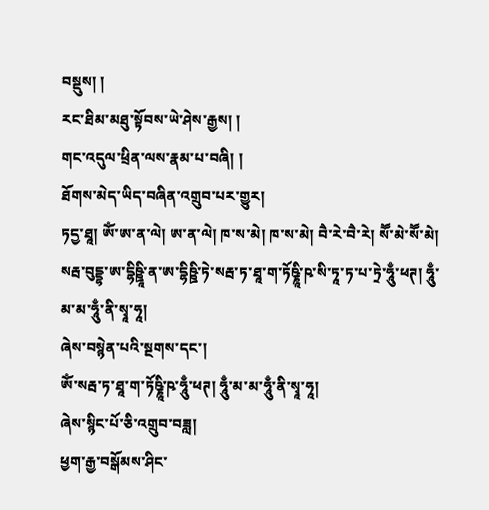བསྡུས། །
རང་ཐིམ་མཐུ་སྟོབས་ཡེ་ཤེས་རྒྱས། །
གང་འདུལ་ཕྲིན་ལས་རྣམ་པ་བཞི། །
ཐོགས་མེད་ཡིད་བཞིན་འགྲུབ་པར་གྱུར།
ཏདྱ་ཐཱ། ཨོཾ་ཨ་ན་ལེ། ཨ་ན་ལེ། ཁ་ས་མེ། ཁ་ས་མེ། བཻ་རེ་བཻ་རེ། སཽ་མེ་སཽ་མེ། སརྦ་བུདྡྷ་ཨ་དྷིཥྛཱི་ན་ཨ་དྷིཥྛི་ཏེ་སརྦ་ཏ་ཐཱ་ག་ཏོཥྞཱི་ཥ་སི་ཏཱ་ཏ་པ་ཏྲེ་ཧཱུྃ་ཕཊ། ཧཱུྃ་མ་མ་ཧཱུྃ་ནི་སྭཱ་ཧཱ།
ཞེས་བསྙེན་པའི་སྔགས་དང་།
ཨོཾ་སརྦ་ཏ་ཐཱ་ག་ཏོཥྞཱི་ཥ་ཧཱུྃ་ཕཊ། ཧཱུྃ་མ་མ་ཧཱུྃ་ནི་སྭཱ་ཧཱ།
ཞེས་སྙིང་པོ་ཅི་འགྲུབ་བཟླ།
ཕྱག་རྒྱ་བསྒོམས་ཤིང་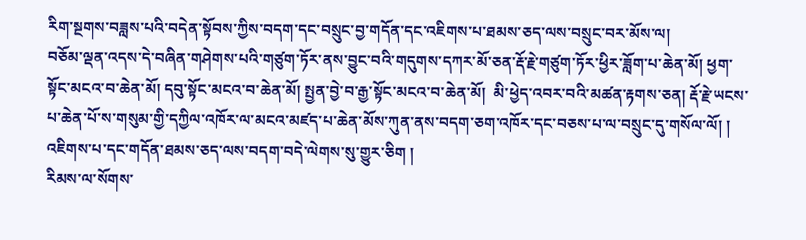རིག་སྔགས་བཟླས་པའི་བདེན་སྟོབས་ཀྱིས་བདག་དང་བསྲུང་བྱ་གདོན་དང་འཇིགས་པ་ཐམས་ཅད་ལས་བསྲུང་བར་མོས་ལ།
བཅོམ་ལྡན་འདས་དེ་བཞིན་གཤེགས་པའི་གཙུག་ཏོར་ནས་བྱུང་བའི་གདུགས་དཀར་མོ་ཅན་རྡོ་རྗེ་གཙུག་ཏོར་ཕྱིར་ཟློག་པ་ཆེན་མོ། ཕྱག་སྟོང་མངའ་བ་ཆེན་མོ། དབུ་སྟོང་མངའ་བ་ཆེན་མོ། སྤྱན་བྱེ་བ་རྒྱ་སྟོང་མངའ་བ་ཆེན་མོ།  མི་ཕྱེད་འབར་བའི་མཚན་རྟགས་ཅན། རྡོ་རྗེ་ཡངས་པ་ཆེན་པོ་ས་གསུམ་གྱི་དཀྱིལ་འཁོར་ལ་མངའ་མཛད་པ་ཆེན་མོས་ཀུན་ནས་བདག་ཅག་འཁོར་དང་བཅས་པ་ལ་བསྲུང་དུ་གསོལ་ལོ། །
འཇིགས་པ་དང་གདོན་ཐམས་ཅད་ལས་བདག་བདེ་ལེགས་སུ་གྱུར་ཅིག །
རིམས་ལ་སོགས་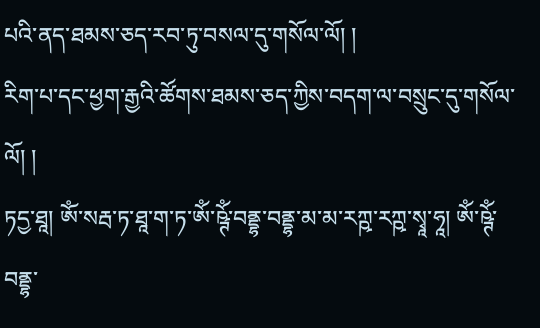པའི་ནད་ཐམས་ཅད་རབ་ཏུ་བསལ་དུ་གསོལ་ལོ། །
རིག་པ་དང་ཕྱག་རྒྱའི་ཚོགས་ཐམས་ཅད་ཀྱིས་བདག་ལ་བསྲུང་དུ་གསོལ་ལོ། །
ཏདྱ་ཐཱ། ཨོཾ་སརྦ་ཏ་ཐཱ་ག་ཏ་ཨོཾ་ཥྚོཾ་བནྡྷ་བནྡྷ་མ་མ་རཀྵ་རཀྵ་སྭཱ་ཧཱ། ཨོཾ་ཥྚོཾ་བནྡྷ་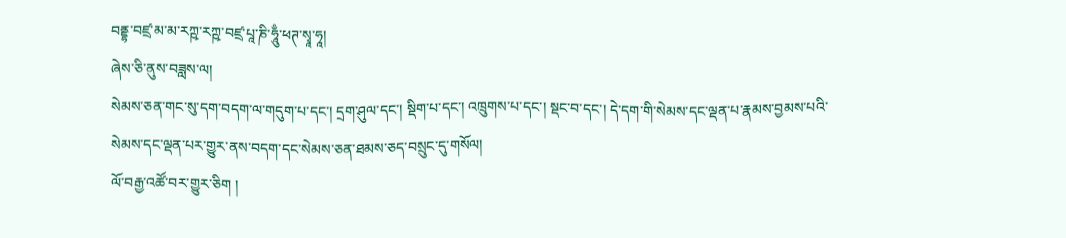བནྡྷ་བཛྲ་མ་མ་རཀྵ་རཀྵ་བཛྲ་པཱ་ཎི་ཧཱུྃ་ཕཊ་སྭཱ་ཧཱ།
ཞེས་ཅི་ནུས་བཟླས་ལ།
སེམས་ཅན་གང་སུ་དག་བདག་ལ་གདུག་པ་དང་། དྲག་ཤུལ་དང་། སྡིག་པ་དང་། འཁྲུགས་པ་དང་། སྡང་བ་དང་། དེ་དག་གི་སེམས་དང་ལྡན་པ་རྣམས་བྱམས་པའི་སེམས་དང་ལྡན་པར་གྱུར་ནས་བདག་དང་སེམས་ཅན་ཐམས་ཅད་བསྲུང་དུ་གསོལ།
ལོ་བརྒྱ་འཚོ་བར་གྱུར་ཅིག །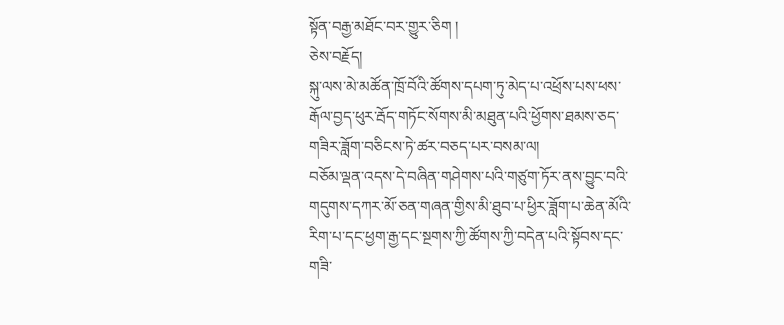སྟོན་བརྒྱ་མཐོང་བར་གྱུར་ཅིག །
ཅེས་བརྗོད།
སྐུ་ལས་མེ་མཚོན་ཁྲོ་བོའི་ཚོགས་དཔག་ཏུ་མེད་པ་འཕྲོས་པས་ཕས་རྒོལ་བྱད་ཕུར་རྦོད་གཏོང་སོགས་མི་མཐུན་པའི་ཕྱོགས་ཐམས་ཅད་གཟིར་ཟློག་བཅིངས་ཏེ་ཚར་བཅད་པར་བསམ་ལ།
བཅོམ་ལྡན་འདས་དེ་བཞིན་གཤེགས་པའི་གཙུག་ཏོར་ནས་བྱུང་བའི་གདུགས་དཀར་མོ་ཅན་གཞན་གྱིས་མི་ཐུབ་པ་ཕྱིར་ཟློག་པ་ཆེན་མོའི་རིག་པ་དང་ཕྱག་རྒྱ་དང་སྔགས་ཀྱི་ཚོགས་ཀྱི་བདེན་པའི་སྟོབས་དང་གཟི་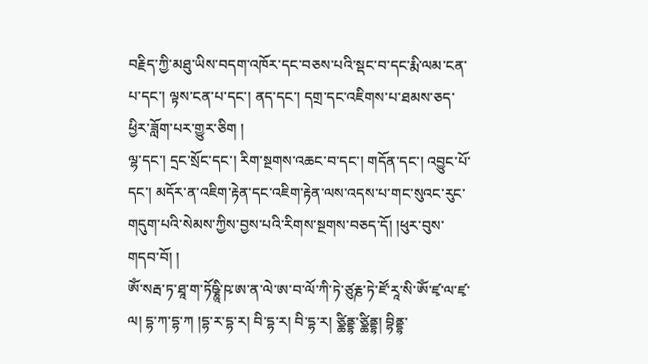བརྗིད་ཀྱི་མཐུ་ཡིས་བདག་འཁོར་དང་བཅས་པའི་སྡང་བ་དང་རྨི་ལམ་ངན་པ་དང་། ལྟས་ངན་པ་དང་། ནད་དང་། དགྲ་དང་འཇིགས་པ་ཐམས་ཅད་ཕྱིར་ཟློག་པར་གྱུར་ཅིག །
ལྷ་དང་། དྲང་སྲོང་དང་། རིག་སྔགས་འཆང་བ་དང་། གདོན་དང་། འབྱུང་པོ་དང་། མདོར་ན་འཇིག་རྟེན་དང་འཇིག་རྟེན་ལས་འདས་པ་གང་སུའང་རུང་གདུག་པའི་སེམས་ཀྱིས་བྱས་པའི་རིགས་སྔགས་བཅད་དོ། །ཕུར་བུས་གདབ་བོ། །
ཨོཾ་སརྦ་ཏ་ཐཱ་ག་ཏོཥྞཱི་ཥ་ཨ་ན་ལེ་ཨ་བ་ལོ་ཀི་ཏེ་ཙུརྞ་ཏེ་ཛོ་རཱ་སི་ཨོཾ་ཛྭ་ལ་ཛྭ་ལ། དྷ་ཀ་དྷ་ཀ །དྷ་ར་དྷ་ར། བི་དྷ་ར། བི་དྷ་ར། ཙྪིནྡྷ་ཙྪིནྡྷ། བྷིནྡྷ་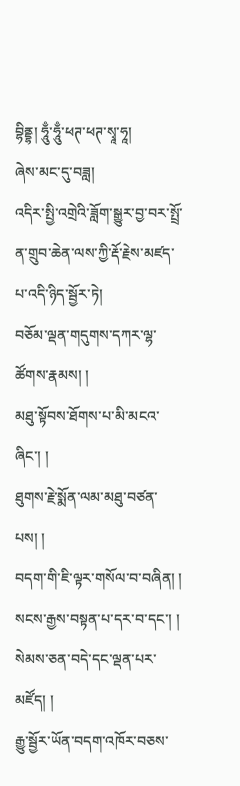བྷིནྡྷ། ཧཱུྃ་ཧཱུྃ་ཕཊ་ཕཊ་སྭཱ་ཧཱ།
ཞེས་མང་དུ་བཟླ།
འདིར་སྤྱི་འགྲེའི་ཟློག་སྒྱུར་བྱ་བར་སྤྲོ་ན་གྲུབ་ཆེན་ལས་ཀྱི་རྡོ་རྗེས་མཛད་པ་འདི་ཉིད་སྦྱོར་ཏེ།
བཅོམ་ལྡན་གདུགས་དཀར་ལྷ་ཚོགས་རྣམས། །
མཐུ་སྟོབས་ཐོགས་པ་མི་མངའ་ཞིང་། །
ཐུགས་རྗེ་སྨོན་ལམ་མཐུ་བཙན་པས། །
བདག་གི་ཇི་ལྟར་གསོལ་བ་བཞིན། །
སངས་རྒྱས་བསྟན་པ་དར་བ་དང་། །
སེམས་ཅན་བདེ་དང་ལྡན་པར་མཛོད། །
རྒྱུ་སྦྱོར་ཡོན་བདག་འཁོར་བཅས་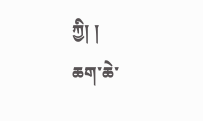ཀྱི། །
ཆག་ཆེ་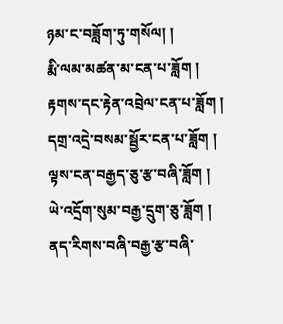ཉམ་ང་བཟློག་ཏུ་གསོལ། །
རྨི་ལམ་མཚན་མ་ངན་པ་ཟློག །
རྟགས་དང་རྟེན་འབྲེལ་ངན་པ་ཟློག །
དགྲ་འདྲེ་བསམ་སྦྱོར་ངན་པ་ཟློག །
ལྟས་ངན་བརྒྱད་ཅུ་རྩ་བཞི་ཟློག །
ཡེ་འདྲོག་སུམ་བརྒྱ་དྲུག་ཅུ་ཟློག །
ནད་རིགས་བཞི་བརྒྱ་རྩ་བཞི་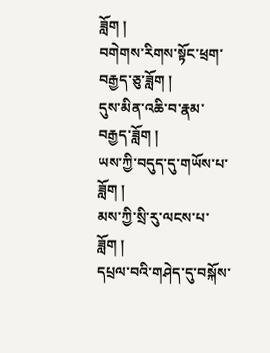ཟློག །
བགེགས་རིགས་སྟོང་ཕྲག་བརྒྱད་ཅུ་ཟློག །
དུས་མིན་འཆི་བ་རྣམ་བརྒྱད་ཟློག །
ཡས་ཀྱི་བདུད་དུ་གཡོས་པ་ཟློག །
མས་ཀྱི་སྲི་རུ་ལངས་པ་ཟློག །
དཔྲལ་བའི་གཤེད་དུ་བསྐོས་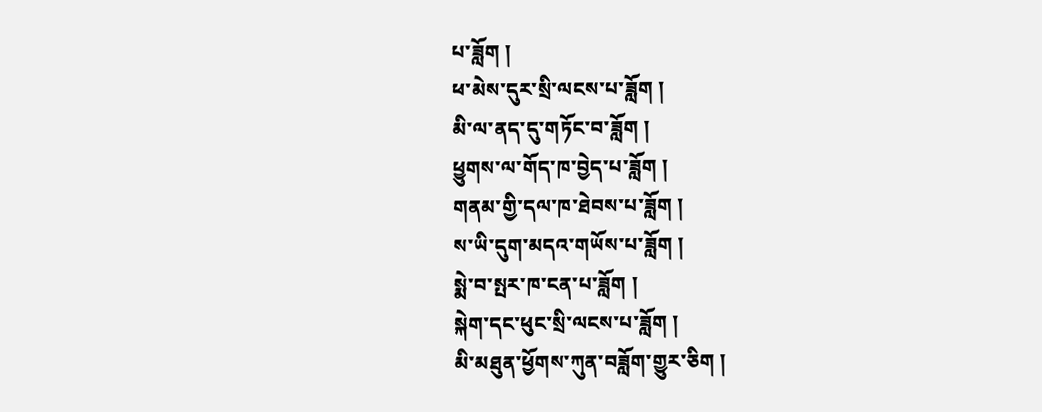པ་ཟློག །
ཕ་མེས་དུར་སྲི་ལངས་པ་ཟློག །
མི་ལ་ནད་དུ་གཏོང་བ་ཟློག །
ཕྱུགས་ལ་གོད་ཁ་བྱེད་པ་ཟློག །
གནམ་གྱི་དལ་ཁ་ཐེབས་པ་ཟློག །
ས་ཡི་དུག་མདའ་གཡོས་པ་ཟློག །
སྨེ་བ་སྤར་ཁ་ངན་པ་ཟློག །
སྐེག་དང་ཕུང་སྲི་ལངས་པ་ཟློག །
མི་མཐུན་ཕྱོགས་ཀུན་བཟློག་གྱུར་ཅིག །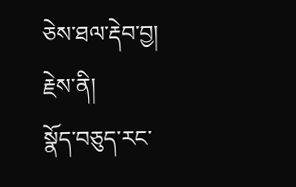ཅེས་ཐལ་རྡེབ་བྱ།
རྗེས་ནི།
སྣོད་བཅུད་རང་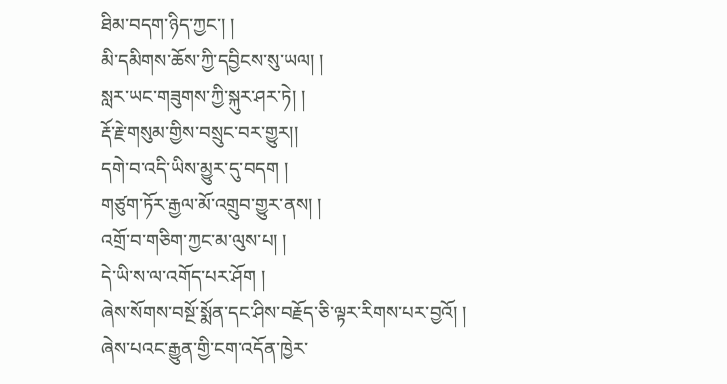ཐིམ་བདག་ཉིད་ཀྱང་། །
མི་དམིགས་ཆོས་ཀྱི་དབྱིངས་སུ་ཡལ། །
སླར་ཡང་གཟུགས་ཀྱི་སྐུར་ཤར་ཏེ། །
རྡོ་རྗེ་གསུམ་གྱིས་བསྲུང་བར་གྱུར།།
དགེ་བ་འདི་ཡིས་མྱུར་དུ་བདག །
གཙུག་ཏོར་རྒྱལ་མོ་འགྲུབ་གྱུར་ནས། །
འགྲོ་བ་གཅིག་ཀྱང་མ་ལུས་པ། །
དེ་ཡི་ས་ལ་འགོད་པར་ཤོག །
ཞེས་སོགས་བསྔོ་སྨོན་དང་ཤིས་བརྗོད་ཅི་ལྟར་རིགས་པར་བྱའོ། །
ཞེས་པའང་རྒྱུན་གྱི་ངག་འདོན་ཁྱེར་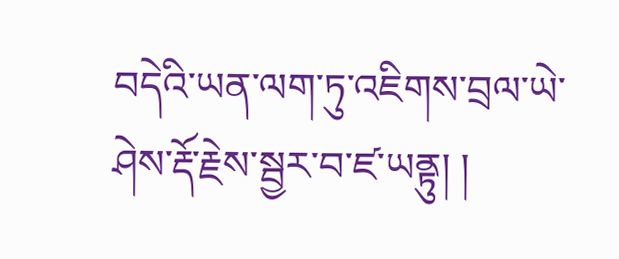བདེའི་ཡན་ལག་ཏུ་འཇིགས་བྲལ་ཡེ་ཤེས་རྡོ་རྗེས་སྦྱར་བ་ཛ་ཡནྟུ། །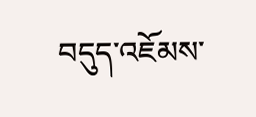བདུད་འཇོམས་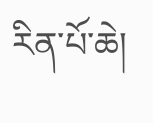རིན་པོ་ཆེ།